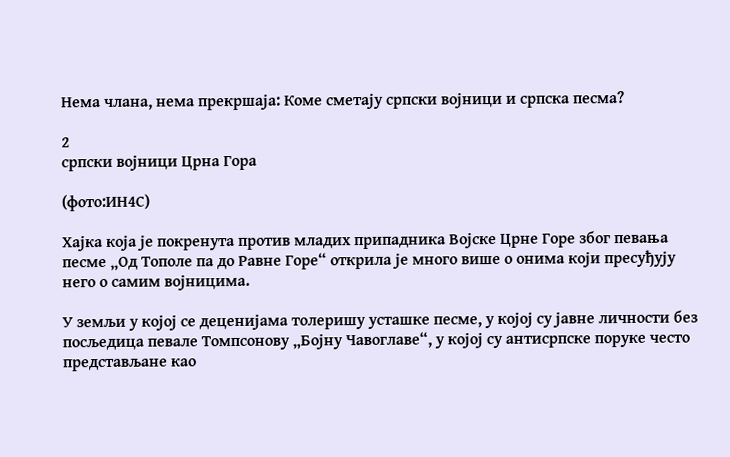Нема члана, нема прекршаја: Коме сметају српски војници и српска песма?

2
српски војници Црна Гора

(фото:ИН4С)

Хајка која је покренута против младих припадника Војске Црне Горе због певања песме „Од Тополе па до Равне Горе“ открила је много више о онима који пресуђују него о самим војницима.

У земљи у којој се деценијама толеришу усташке песме, у којој су јавне личности без посљедица певале Томпсонову „Бојну Чавоглаве“, у којој су антисрпске поруке често представљане као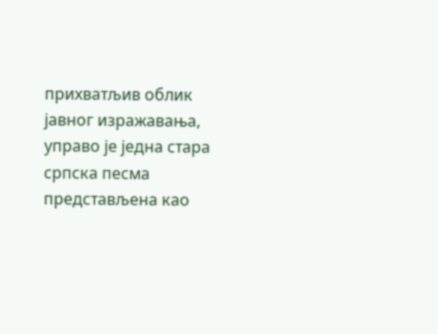прихватљив облик јавног изражавања, управо је једна стара српска песма представљена као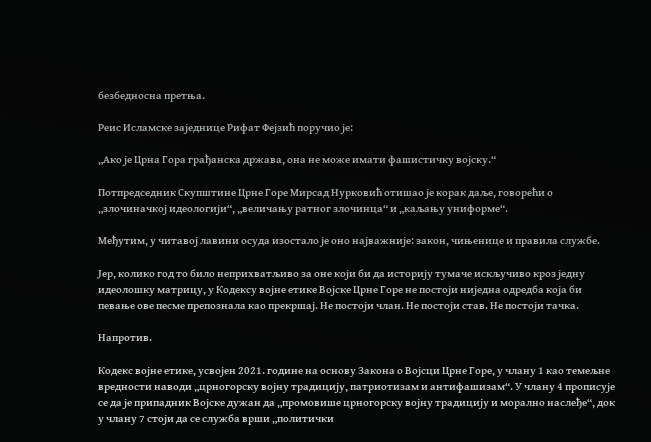безбедносна претња.

Реис Исламске заједнице Рифат Фејзић поручио је:

„Ако је Црна Гора грађанска држава, она не може имати фашистичку војску.“

Потпредседник Скупштине Црне Горе Мирсад Нурковић отишао је корак даље, говорећи о „злочиначкој идеологији“, „величању ратног злочинца“ и „каљању униформе“.

Међутим, у читавој лавини осуда изостало је оно најважније: закон, чињенице и правила службе.

Јер, колико год то било неприхватљиво за оне који би да историју тумаче искључиво кроз једну идеолошку матрицу, у Кодексу војне етике Војске Црне Горе не постоји ниједна одредба која би певање ове песме препознала као прекршај. Не постоји члан. Не постоји став. Не постоји тачка.

Напротив.

Кодекс војне етике, усвојен 2021. године на основу Закона о Војсци Црне Горе, у члану 1 као темељне вредности наводи „црногорску војну традицију, патриотизам и антифашизам“. У члану 4 прописује се да је припадник Војске дужан да „промовише црногорску војну традицију и морално наслеђе“, док у члану 7 стоји да се служба врши „политички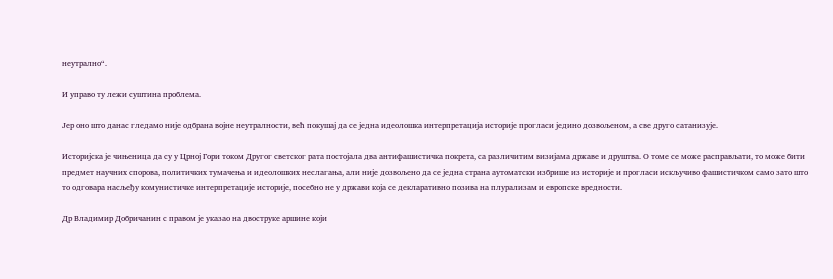неутрално“.

И управо ту лежи суштина проблема.

Јер оно што данас гледамо није одбрана војне неутралности, већ покушај да се једна идеолошка интерпретација историје прогласи једино дозвољеном, а све друго сатанизује.

Историјска је чињеница да су у Црној Гори током Другог светског рата постојала два антифашистичка покрета, са различитим визијама државе и друштва. О томе се може расправљати, то може бити предмет научних спорова, политичких тумачења и идеолошких неслагања, али није дозвољено да се једна страна аутоматски избрише из историје и прогласи искључиво фашистичком само зато што то одговара насљеђу комунистичке интерпретације историје, посебно не у држави која се декларативно позива на плурализам и европске вредности.

Др Владимир Добричанин с правом је указао на двоструке аршине који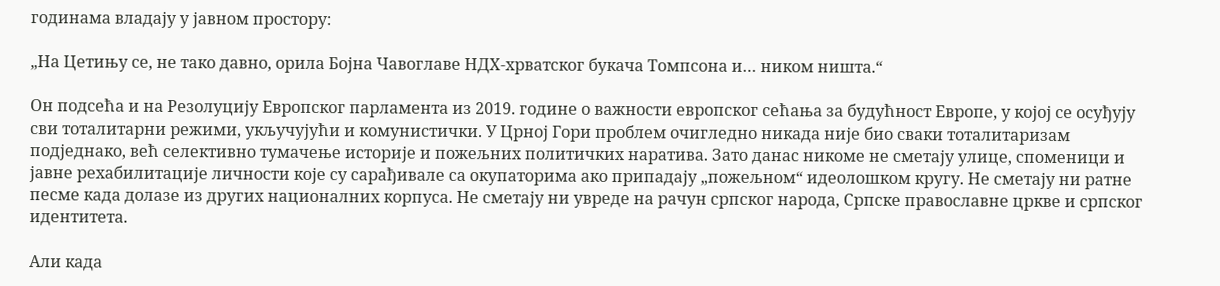годинама владају у јавном простору:

„На Цетињу се, не тако давно, орила Бојна Чавоглаве НДХ-хрватског букача Томпсона и… ником ништа.“

Он подсећа и на Резолуцију Европског парламента из 2019. године о важности европског сећања за будућност Европе, у којој се осуђују сви тоталитарни режими, укључујући и комунистички. У Црној Гори проблем очигледно никада није био сваки тоталитаризам подједнако, већ селективно тумачење историје и пожељних политичких наратива. Зато данас никоме не сметају улице, споменици и јавне рехабилитације личности које су сарађивале са окупаторима ако припадају „пожељном“ идеолошком кругу. Не сметају ни ратне песме када долазе из других националних корпуса. Не сметају ни увреде на рачун српског народа, Српске православне цркве и српског идентитета.

Али када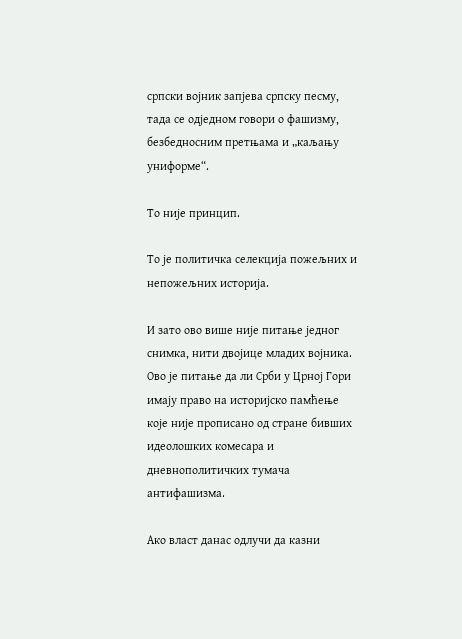српски војник запјева српску песму, тада се одједном говори о фашизму, безбедносним претњама и „каљању униформе“.

То није принцип.

То је политичка селекција пожељних и непожељних историја.

И зато ово више није питање једног снимка, нити двојице младих војника. Ово је питање да ли Срби у Црној Гори имају право на историјско памћење које није прописано од стране бивших идеолошких комесара и дневнополитичких тумача антифашизма.

Ако власт данас одлучи да казни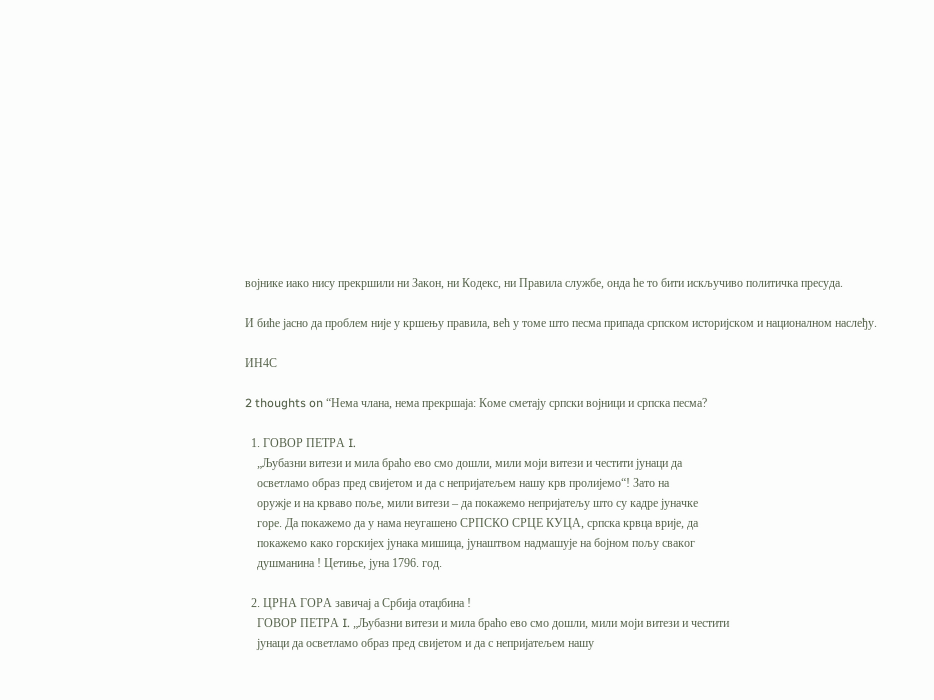војнике иако нису прекршили ни Закон, ни Кодекс, ни Правила службе, онда ће то бити искључиво политичка пресуда.

И биће јасно да проблем није у кршењу правила, већ у томе што песма припада српском историјском и националном наслеђу.

ИН4С

2 thoughts on “Нема члана, нема прекршаја: Коме сметају српски војници и српска песма?

  1. ГОВОР ПЕТРА I.
    „Љубазни витези и мила браћо ево смо дошли, мили моји витези и честити јунаци да
    осветламо образ пред свијетом и да с непријатељем нашу крв пролијемо“! Зато на
    оружје и на крваво поље, мили витези – да покажемо непријатељу што су кадре јуначке
    горе. Да покажемо да у нама неугашено СРПСКО СРЦЕ КУЦА, српска крвца врије, да
    покажемо како горскијех јунака мишица, јунаштвом надмашује на бојном пољу сваког
    душманина ! Цетиње, јуна 1796. год.

  2. ЦРНА ГОРА завичај а Србија отаџбина !
    ГОВОР ПЕТРА I. „Љубазни витези и мила браћо ево смо дошли, мили моји витези и честити
    јунаци да осветламо образ пред свијетом и да с непријатељем нашу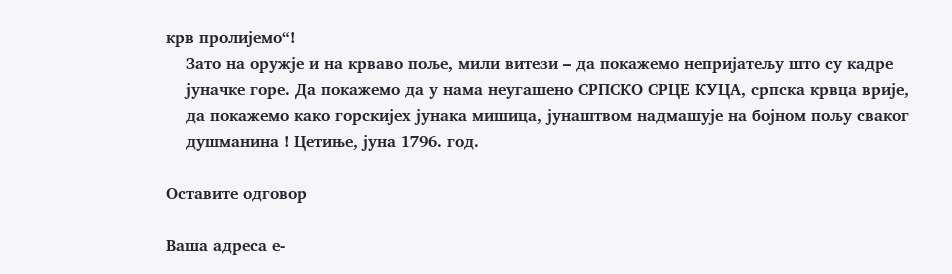крв пролијемо“!
    Зато на оружје и на крваво поље, мили витези – да покажемо непријатељу што су кадре
    јуначке горе. Да покажемо да у нама неугашено СРПСКО СРЦЕ КУЦА, српска крвца врије,
    да покажемо како горскијех јунака мишица, јунаштвом надмашује на бојном пољу сваког
    душманина ! Цетиње, јуна 1796. год.

Оставите одговор

Ваша адреса е-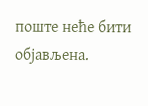поште неће бити објављена.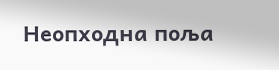Неопходна поља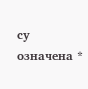су означена *